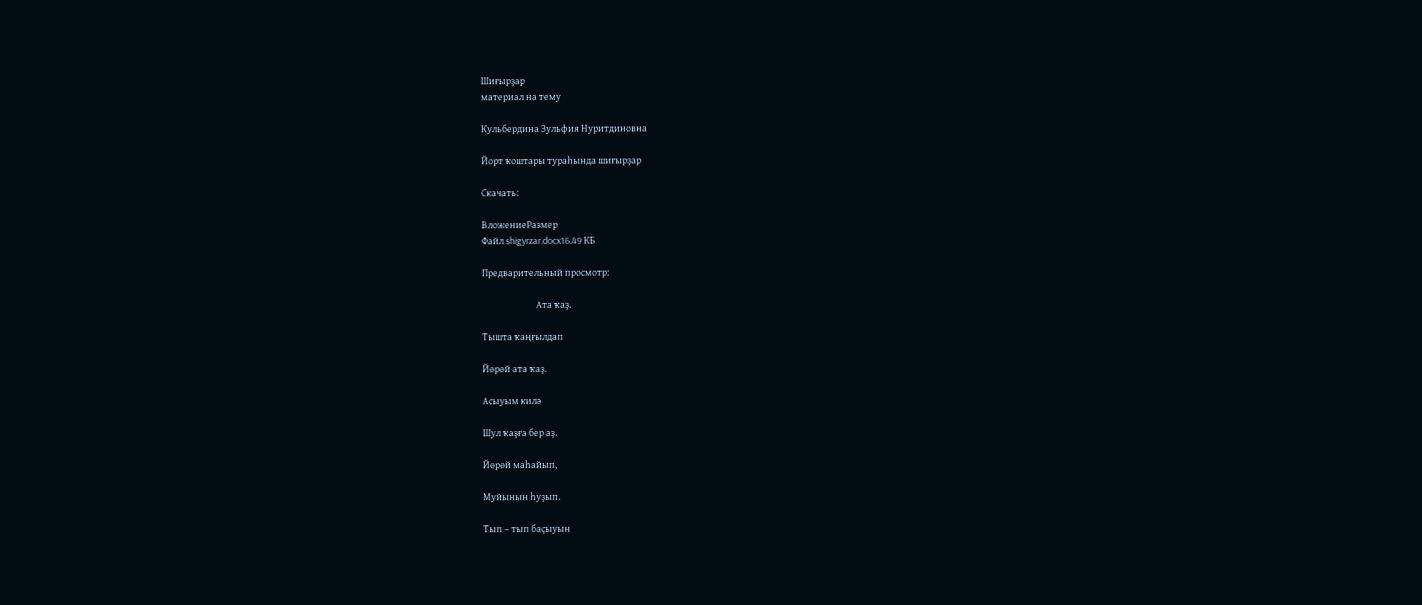Шиғырҙар
материал на тему

Кульбердина Зульфия Нуритдиновна

Йорт ҡоштары тураһында шиғырҙар

Скачать:

ВложениеРазмер
Файл shigyrzar.docx16.49 КБ

Предварительный просмотр:

                           Ата ҡаҙ.

Тышта ҡаңғылдап

Йөрөй ата ҡаҙ.

Асыуым килә

Шул ҡаҙға бер аҙ.

Йөрөй маһайып,

Муйынын һуҙып.

Тып – тып баҫыуын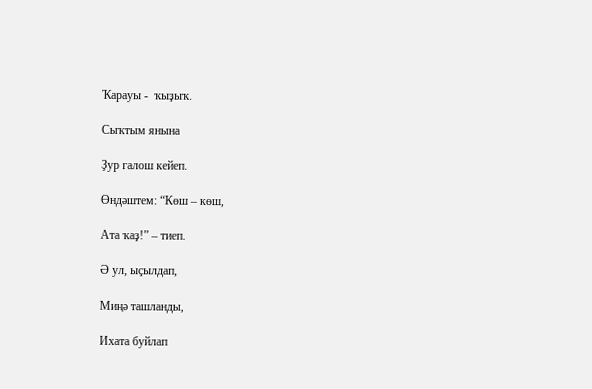Ҡарауы -  ҡыҙыҡ.

Сыҡтым янына

Ҙур галош кейеп.

Өндәштем: “Көш – көш,

Ата ҡаҙ!” – тиеп.

Ә ул, ыҫылдап,

Миңә ташланды,

Ихата буйлап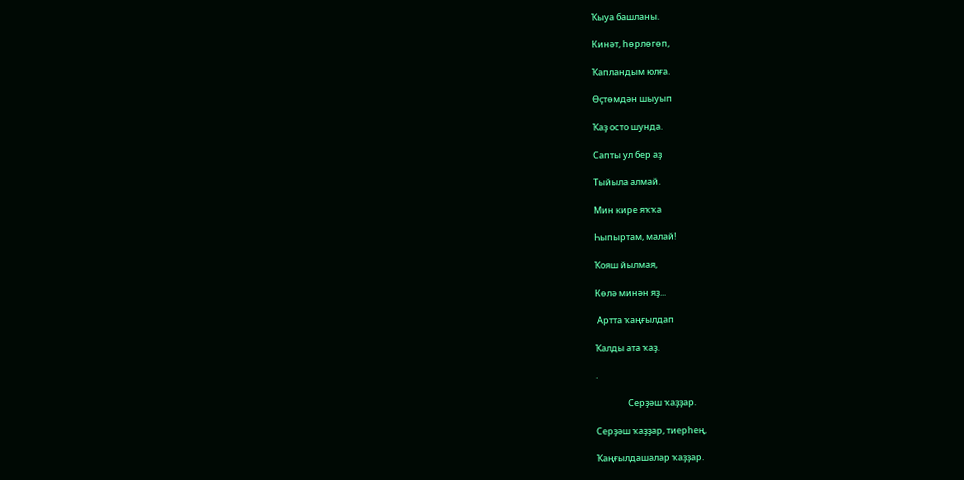Ҡыуа башланы.

Кинәт, һөрлөгөп,

Ҡапландым юлға.

Өҫтөмдән шыуып

Ҡаҙ осто шунда.

Сапты ул бер аҙ

Тыйыла алмай.

Мин кире яҡҡа

Һыпыртам, малай!

Ҡояш йылмая,

Көлә минән яҙ...

 Артта ҡаңғылдап

Ҡалды ата ҡаҙ.

.

                Серҙәш ҡаҙҙар.

Серҙәш ҡаҙҙар, тиерһең,

Ҡаңғылдашалар ҡаҙҙар.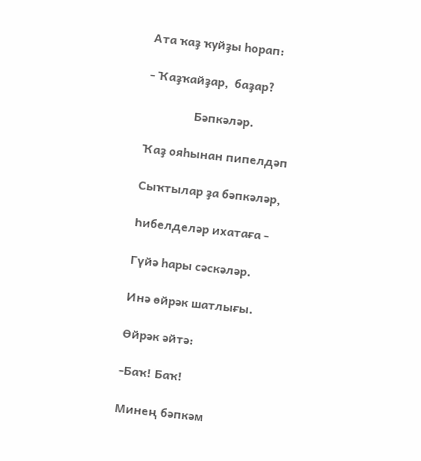Ата ҡаҙ ҡуйҙы һорап:

- Ҡаҙҡайҙар,  баҙар?

                Бәпкәләр.

Ҡаҙ ояһынан пипелдәп

Сыҡтылар ҙа бәпкәләр,

Һибелделәр ихатаға -

Гүйә һары сәскәләр.

Инә өйрәк шатлығы.

Өйрәк әйтә:

-Баҡ! Баҡ!

Минең бәпкәм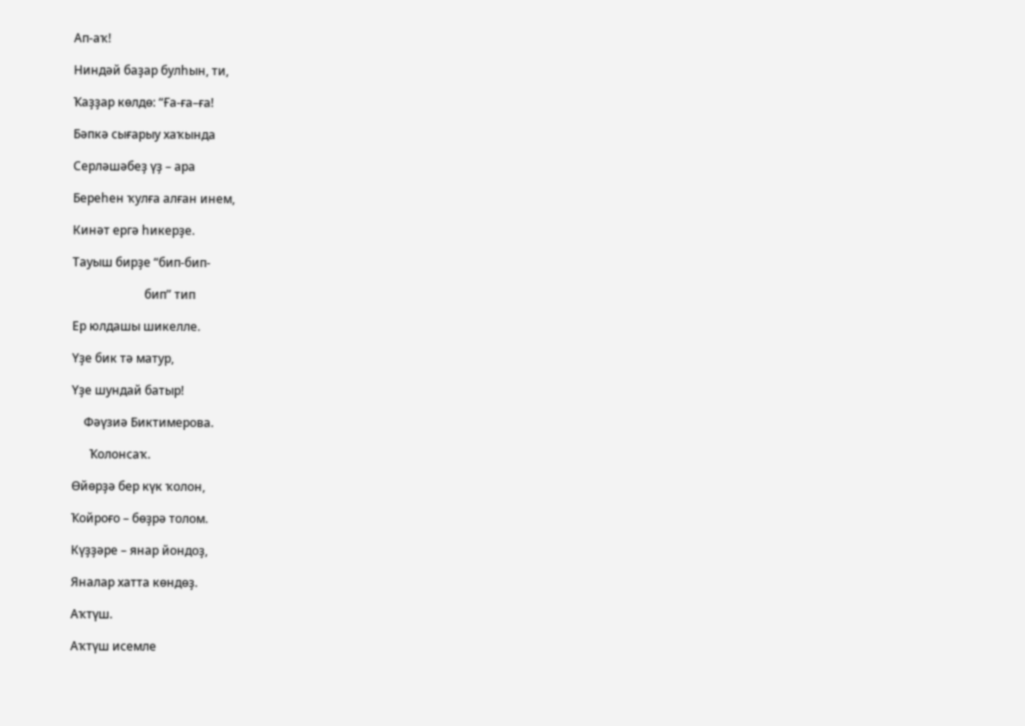Ап-аҡ!

Ниндәй баҙар булһын, ти,

Ҡаҙҙар көлдө: “Ға-ға–ға!

Бәпкә сығарыу хаҡында

Серләшәбеҙ үҙ – ара

Береһен ҡулға алған инем,

Кинәт ергә һикерҙе.

Тауыш бирҙе “бип-бип-

                        бип” тип

Ер юлдашы шикелле.

Үҙе бик тә матур,

Үҙе шундай батыр!

    Фәүзиә Биктимерова.

      Ҡолонсаҡ.

Өйөрҙә бер күк ҡолон,

Ҡойроғо – бөҙрә толом.

Күҙҙәре – янар йондоҙ,

Яналар хатта көндөҙ.

Аҡтүш.

Аҡтүш исемле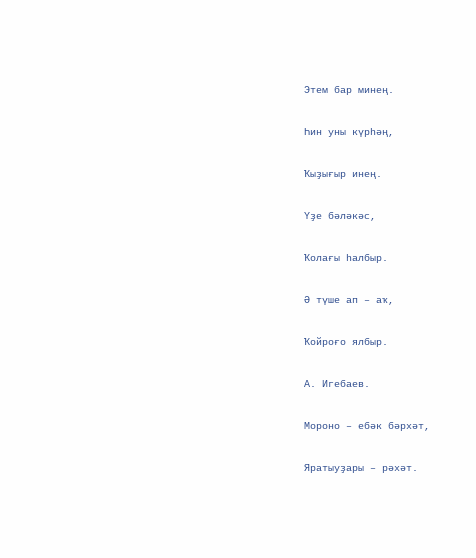Этем бар минең.

Һин уны күрһәң,

Ҡыҙығыр инең.

Үҙе бәләкәс,

Ҡолағы һалбыр.

Ә түше ап – аҡ,

Ҡойроғо ялбыр.

А. Игебаев.

Мороно – ебәк бәрхәт,

Яратыуҙары – рәхәт.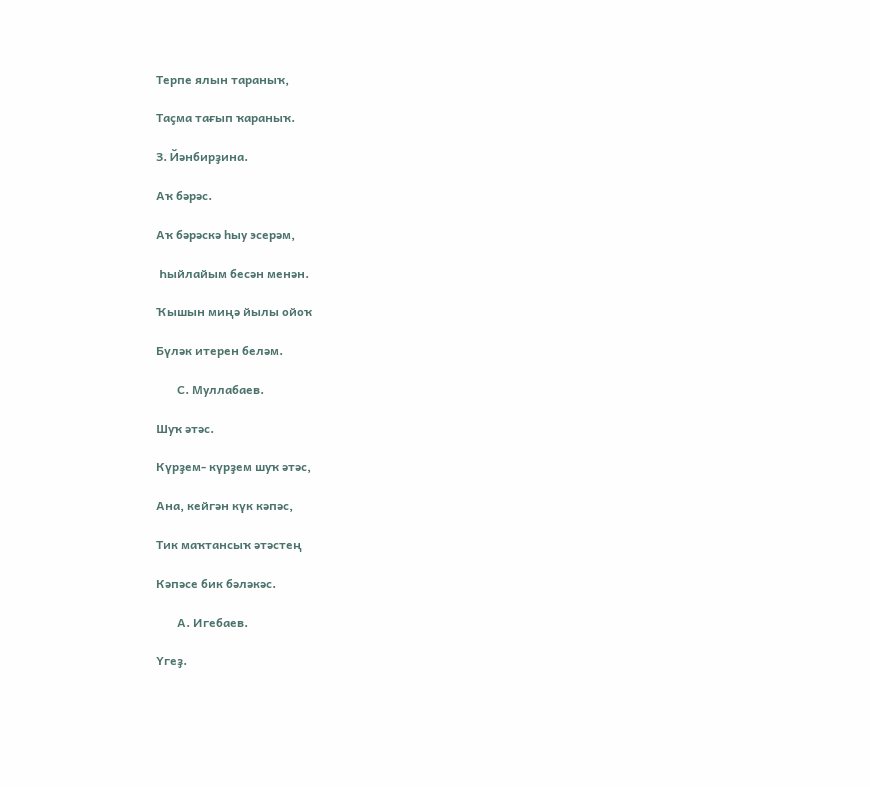Терпе ялын тараныҡ,

Таҫма тағып ҡараныҡ.

З. Йәнбирҙина.

Аҡ бәрәс.

Аҡ бәрәскә һыу эсерәм,

 Һыйлайым бесән менән.

Ҡышын миңә йылы ойоҡ

Бүләк итерен беләм.

       С. Муллабаев.

Шуҡ әтәс.

Күрҙем- күрҙем шуҡ әтәс,

Ана, кейгән күк кәпәс,

Тик маҡтансыҡ әтәстең

Кәпәсе бик бәләкәс.

       А. Игебаев.

Үгеҙ.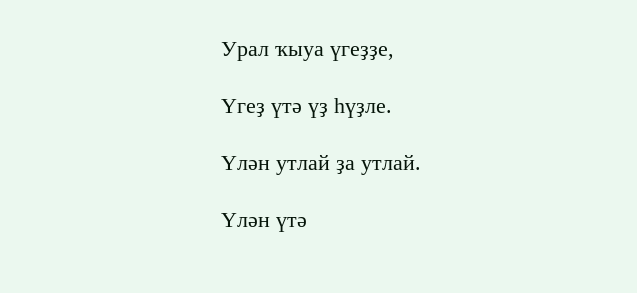Урал ҡыуа үгеҙҙе,

Үгеҙ үтә үҙ һүҙле.

Үлән утлай ҙа утлай.

Үлән үтә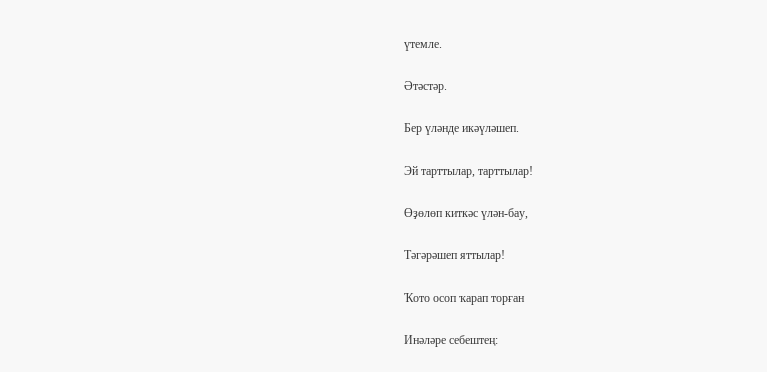үтемле.

Әтәстәр.

Бер үләнде икәүләшеп.

Эй тарттылар, тарттылар!

Өҙөлөп киткәс үлән-бау,

Тәгәрәшеп яттылар!

Ҡото осоп ҡарап торған

Инәләре себештең: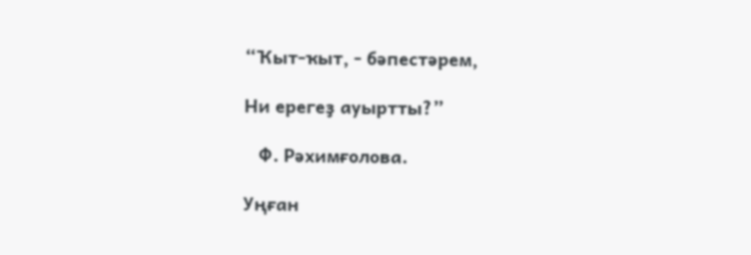“Ҡыт-ҡыт, - бәпестәрем,

Ни ерегеҙ ауыртты?”

   Ф. Рәхимғолова.

Уңған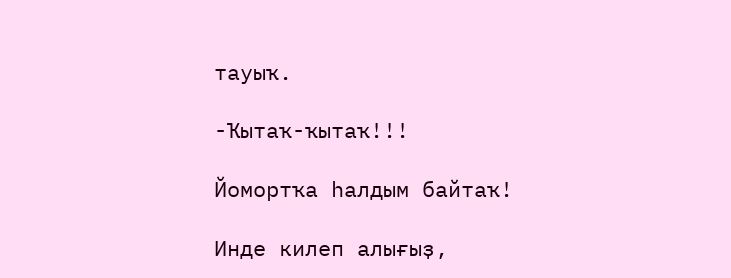тауыҡ.

-Ҡытаҡ-ҡытаҡ!!!

Йомортҡа һалдым байтаҡ!

Инде килеп алығыҙ,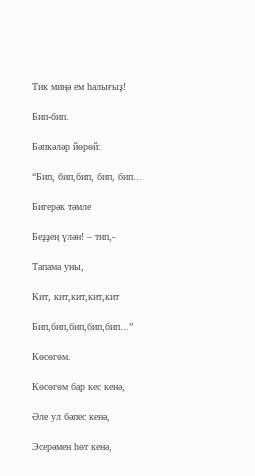Тик миңә ем һалығыҙ!

Бип-бип.

Бәпкәләр йөрөй:

“Бип, бип,бип, бип, бип...

Бигерәк тәмле

Беҙҙең үлән! – тип,-

Тапама уны,

Кит, кит,кит,кит,кит

Бип,бип,бип,бип,бип...”

Көсөгөм.

Көсөгөм бар кес кенә,

Әле ул бәпес кенә,

Эсерәмен һөт кенә,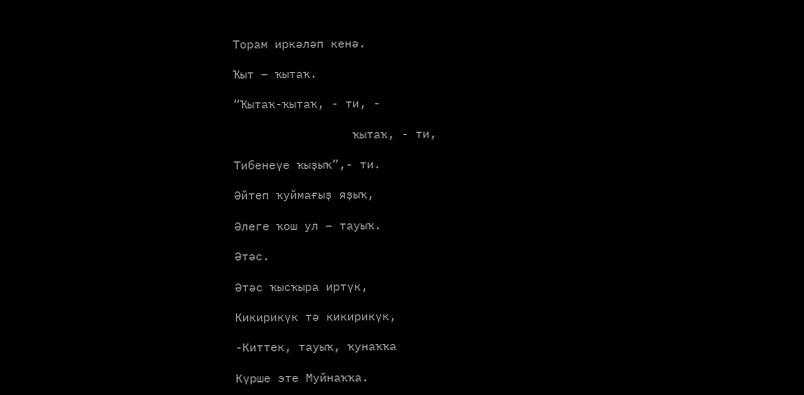Торам иркәләп кенә.

Ҡыт – ҡытаҡ.

“Ҡытаҡ-ҡытаҡ, - ти, -

                 ҡытаҡ, - ти,

Тибенеүе ҡыҙыҡ”,- ти.

Әйтеп ҡуймағыҙ яҙыҡ,

Әлеге ҡош ул – тауыҡ.

Әтәс.

Әтәс ҡысҡыра иртүк,

Кикирикүк тә кикирикүк,

-Киттек, тауыҡ, ҡунаҡҡа

Күрше эте Муйнаҡҡа.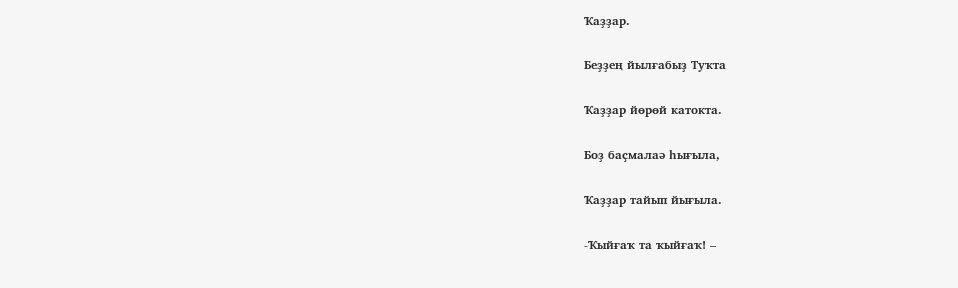Ҡаҙҙар.

Беҙҙең йылғабыҙ Туҡта

Ҡаҙҙар йөрөй катокта.

Боҙ баҫмалаә һығыла,

Ҡаҙҙар тайып йығыла.

-Ҡыйғаҡ та ҡыйғаҡ! –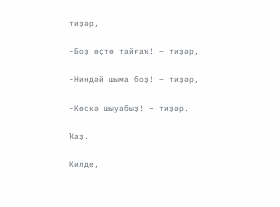тиҙәр,

-Боҙ өҫтө тайғаҡ! – тиҙәр,

-Ниндәй шыма боҙ! – тиҙәр,

-Көскә шыуабыҙ! – тиҙәр.

Ҡаҙ.

Килде,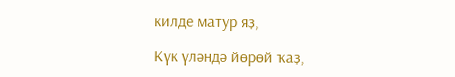килде матур яҙ,

Күк үләндә йөрөй ҡаҙ,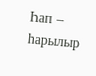Һап – һарылыр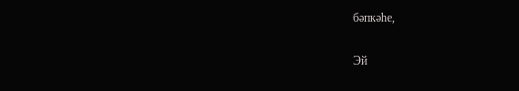бәпкәһе,

Эй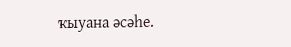ҡыуана әсәһе.